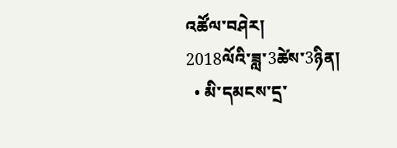འཚོལ་བཤེར།
2018ལོའི་ཟླ་3ཚེས་3ཉིན།
  • མི་དམངས་དྲ་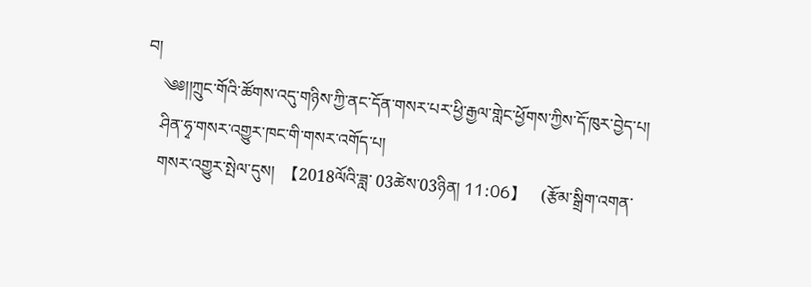བ།
    ༄༅།།ཀྲུང་གོའི་ཚོགས་འདུ་གཉིས་ཀྱི་ནང་དོན་གསར་པར་ཕྱི་རྒྱལ་གླེང་ཕྱོགས་ཀྱིས་དོ་ཁུར་བྱེད་པ།
    ཤིན་ཧྭ་གསར་འགྱུར་ཁང་གི་གསར་འགོད་པ།
    གསར་འགྱུར་སྤེལ་དུས།  【2018ལོའི་ཟླ་ 03ཚེས་03ཉིན། 11:06】   (རྩོམ་སྒྲིག་འགན་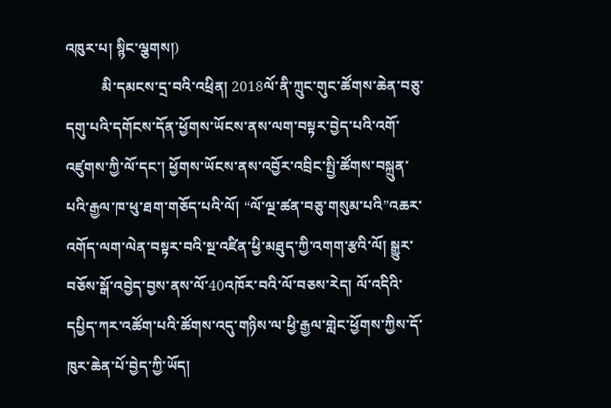འཁུར་པ། སྙིང་ལྕགས།)
          མི་དམངས་དྲ་བའི་འཕྲིན། 2018ལོ་ནི་ཀྲུང་གུང་ཚོགས་ཆེན་བཅུ་དགུ་པའི་དགོངས་དོན་ཕྱོགས་ཡོངས་ནས་ལག་བསྟར་བྱེད་པའི་འགོ་འཛུགས་ཀྱི་ལོ་དང་། ཕྱོགས་ཡོངས་ནས་འབྱོར་འབྲིང་སྤྱི་ཚོགས་བསྐྲུན་པའི་རྒྱལ་ཁ་ཕུ་ཐག་གཅོད་པའི་ལོ། “ལོ་ལྔ་ཚན་བཅུ་གསུམ་པའི”འཆར་འགོད་ལག་ལེན་བསྟར་བའི་སྔ་འཛིན་ཕྱི་མཐུད་ཀྱི་འགག་རྩའི་ལོ། སྒྱུར་བཅོས་སྒོ་འབྱེད་བྱས་ནས་ལོ་40འཁོར་བའི་ལོ་བཅས་རེད། ལོ་འདིའི་དཔྱིད་ཀར་འཚོག་པའི་ཚོགས་འདུ་གཉིས་ལ་ཕྱི་རྒྱལ་གླེང་ཕྱོགས་ཀྱིས་དོ་ཁུར་ཆེན་པོ་བྱེད་ཀྱི་ཡོད།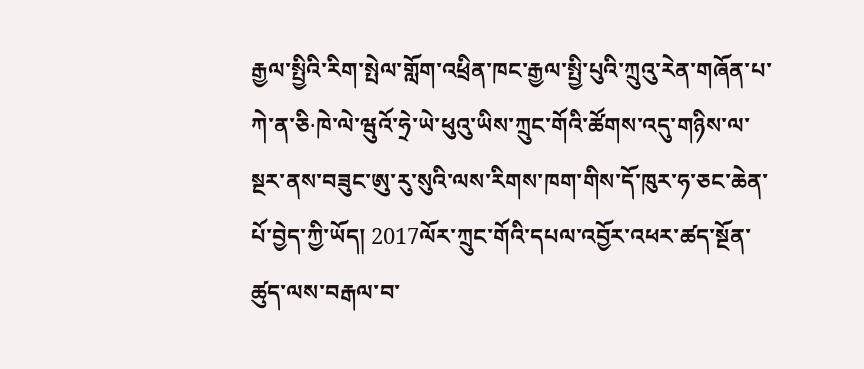རྒྱལ་སྤྱིའི་རིག་སྤེལ་གློག་འཕྲིན་ཁང་རྒྱལ་སྤྱི་པུའི་ཀྲུའུ་རེན་གཞོན་པ་ཀེ་ན་ཅི·ཁེ་ལེ་ཝུའོ་ཧྲེ་ཡེ་ཕུའུ་ཡིས་ཀྲུང་གོའི་ཚོགས་འདུ་གཉིས་ལ་སྔར་ནས་བཟུང་ཨུ་རུ་སུའི་ལས་རིགས་ཁག་གིས་དོ་ཁུར་ཧ་ཅང་ཆེན་པོ་བྱེད་ཀྱི་ཡོད། 2017ལོར་ཀྲུང་གོའི་དཔལ་འབྱོར་འཕར་ཚད་སྔོན་ཚུད་ལས་བརྒལ་བ་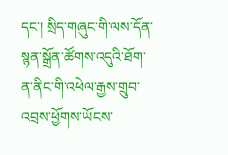དང་། སྲིད་གཞུང་གི་ལས་དོན་སྙན་སྒྲོན་ཚོགས་འདུའི་ཐོག་ན་ནིང་གི་འཕེལ་རྒྱས་གྲུབ་འབྲས་ཕྱོགས་ཡོངས་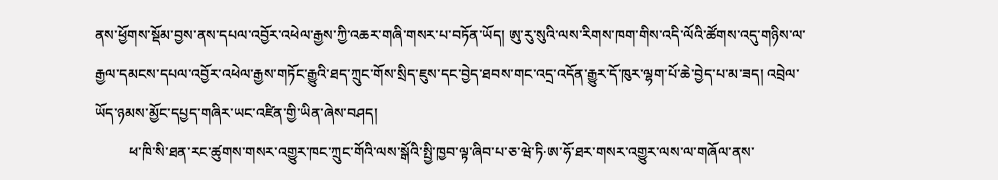ནས་ཕྱོགས་སྡོམ་བྱས་ནས་དཔལ་འབྱོར་འཕེལ་རྒྱས་ཀྱི་འཆར་གཞི་གསར་པ་བཏོན་ཡོད། ཨུ་རུ་སུའི་ལས་རིགས་ཁག་གིས་འདི་ལོའི་ཚོགས་འདུ་གཉིས་ལ་རྒྱལ་དམངས་དཔལ་འབྱོར་འཕེལ་རྒྱས་གཏོང་རྒྱུའི་ཐད་ཀྲུང་གོས་སྲིད་ཇུས་དང་བྱེད་ཐབས་གང་འདྲ་འདོན་རྒྱུར་དོ་ཁུར་ལྷག་པོ་ཆེ་བྱེད་པ་མ་ཟད། འབྲེལ་ཡོད་ཉམས་མྱོང་དཔྱད་གཞིར་ཡང་འཛིན་གྱི་ཡིན་ཞེས་བཤད།
         ཕ་ཁི་སི་ཐན་རང་ཚུགས་གསར་འགྱུར་ཁང་ཀྲུང་གོའི་ལས་སྒོའི་སྤྱི་ཁྱབ་ལྟ་ཞིབ་པ་ཅ་ཝེ་ཏི·ཨ་ཧོ་ཐར་གསར་འགྱུར་ལས་ལ་གཞོལ་ནས་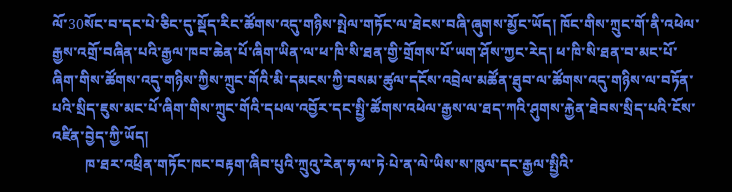ལོ་30སོང་བ་དང་པེ་ཅིང་དུ་སྡོད་རིང་ཚོགས་འདུ་གཉིས་སྤེལ་གཏོང་ལ་ཐེངས་བཞི་ཞུགས་མྱོང་ཡོད། ཁོང་གིས་ཀྲུང་གོ་ནི་འཕེལ་རྒྱས་འགྲོ་བཞིན་པའི་རྒྱལ་ཁབ་ཆེན་པོ་ཞིག་ཡིན་ལ་ཕ་ཁི་སི་ཐན་གྱི་གྲོགས་པོ་ཡག་ཤོས་ཀྱང་རེད། ཕ་ཁི་སི་ཐན་བ་མང་པོ་ཞིག་གིས་ཚོགས་འདུ་གཉིས་ཀྱིས་ཀྲུང་གོའི་མི་དམངས་ཀྱི་བསམ་ཚུལ་དངོས་འབྲེལ་མཚོན་ཐུབ་ལ་ཚོགས་འདུ་གཉིས་ལ་བཏོན་པའི་སྲིད་ཇུས་མང་པོ་ཞིག་གིས་ཀྲུང་གོའི་དཔལ་འབྱོར་དང་སྤྱི་ཚོགས་འཕེལ་རྒྱས་ལ་ཐད་ཀའི་ཤུགས་རྐྱེན་ཐེབས་སྲིད་པའི་ངོས་འཛིན་བྱེད་ཀྱི་ཡོད།
         ཁ་ཐར་འཕྲིན་གཏོང་ཁང་བརྟག་ཞིབ་པུའི་ཀྲུའུ་རེན་ཧ་ལ་ཏེ·པེ་ན་ལེ་ཡིས་ས་ཁུལ་དང་རྒྱལ་སྤྱིའི་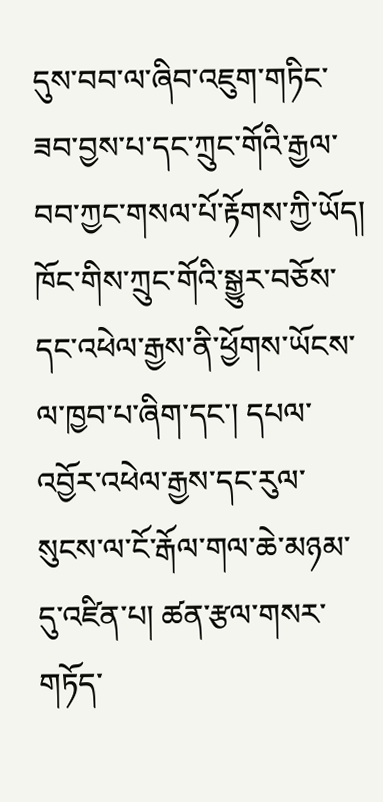དུས་བབ་ལ་ཞིབ་འཇུག་གཏིང་ཟབ་བྱས་པ་དང་ཀྲུང་གོའི་རྒྱལ་བབ་ཀྱང་གསལ་པོ་རྟོགས་ཀྱི་ཡོད། ཁོང་གིས་ཀྲུང་གོའི་སྒྱུར་བཅོས་དང་འཕེལ་རྒྱས་ནི་ཕྱོགས་ཡོངས་ལ་ཁྱབ་པ་ཞིག་དང་། དཔལ་འབྱོར་འཕེལ་རྒྱས་དང་རུལ་སུངས་ལ་ངོ་རྒོལ་གལ་ཆེ་མཉམ་དུ་འཛིན་པ། ཚན་རྩལ་གསར་གཏོད་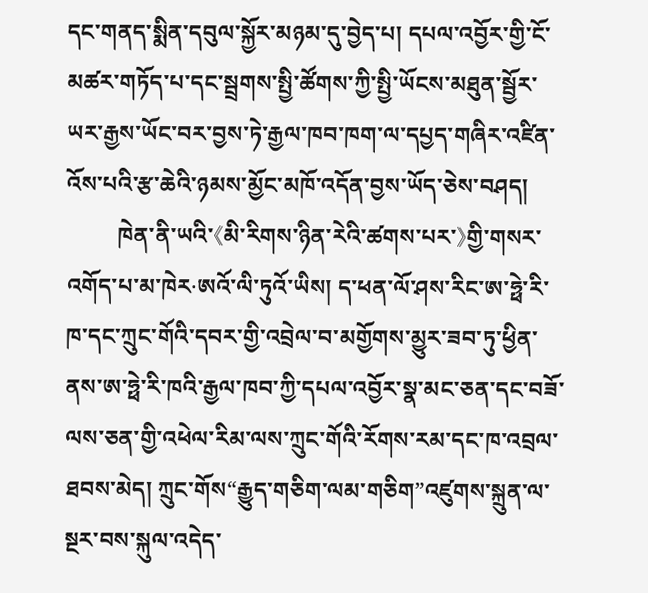དང་གནད་སྨིན་དབུལ་སྐྱོར་མཉམ་དུ་བྱེད་པ། དཔལ་འབྱོར་གྱི་ངོ་མཚར་གཏོད་པ་དང་སྦྲགས་སྤྱི་ཚོགས་ཀྱི་སྤྱི་ཡོངས་མཐུན་སྦྱོར་ཡར་རྒྱས་ཡོང་བར་བྱས་ཏེ་རྒྱལ་ཁབ་ཁག་ལ་དཔྱད་གཞིར་འཛིན་འོས་པའི་རྩ་ཆེའི་ཉམས་མྱོང་མཁོ་འདོན་བྱས་ཡོད་ཅེས་བཤད།
         ཁེན་ནི་ཡའི་《མི་རིགས་ཉིན་རེའི་ཚགས་པར་》གྱི་གསར་འགོད་པ་མ་ཁེར·ཨའོ་ལི་ཏུའོ་ཡིས། ད་ཕན་ལོ་ཤས་རིང་ཨ་ཧྥེ་རི་ཁ་དང་ཀྲུང་གོའི་དབར་གྱི་འབྲེལ་བ་མགྱོགས་མྱུར་ཟབ་ཏུ་ཕྱིན་ནས་ཨ་ཧྥེ་རི་ཁའི་རྒྱལ་ཁབ་ཀྱི་དཔལ་འབྱོར་སྣ་མང་ཅན་དང་བཟོ་ལས་ཅན་གྱི་འཕེལ་རིམ་ལས་ཀྲུང་གོའི་རོགས་རམ་དང་ཁ་འབྲལ་ཐབས་མེད། ཀྲུང་གོས“རྒྱུད་གཅིག་ལམ་གཅིག”འཛུགས་སྐྲུན་ལ་སྔར་བས་སྐུལ་འདེད་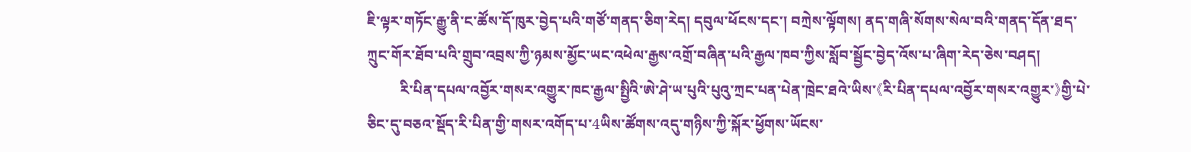ཇི་ལྟར་གཏོང་རྒྱུ་ནི་ང་ཚོས་དོ་ཁུར་བྱེད་པའི་གཙོ་གནད་ཅིག་རེད། དབུལ་ཕོངས་དང་། བཀྲེས་ལྟོགས། ནད་གཞི་སོགས་སེལ་བའི་གནད་དོན་ཐད་ཀྲུང་གོར་ཐོབ་པའི་གྲུབ་འབྲས་ཀྱི་ཉམས་མྱོང་ཡང་འཕེལ་རྒྱས་འགྲོ་བཞིན་པའི་རྒྱལ་ཁབ་ཀྱིས་སློབ་སྦྱོང་བྱེད་འོས་པ་ཞིག་རེད་ཅེས་བཤད།
         རི་པིན་དཔལ་འབྱོར་གསར་འགྱུར་ཁང་རྒྱལ་སྤྱིའི་ཨེ་ཤེ་ཡ་པུའི་པུའུ་ཀྲང་པན་པེན་ཁྲེང་ཐའེ་ཡིས་《རི་པིན་དཔལ་འབྱོར་གསར་འགྱུར་》གྱི་པེ་ཅིང་དུ་བཅའ་སྡོད་རི་པིན་གྱི་གསར་འགོད་པ་4ཡིས་ཚོགས་འདུ་གཉིས་ཀྱི་སྐོར་ཕྱོགས་ཡོངས་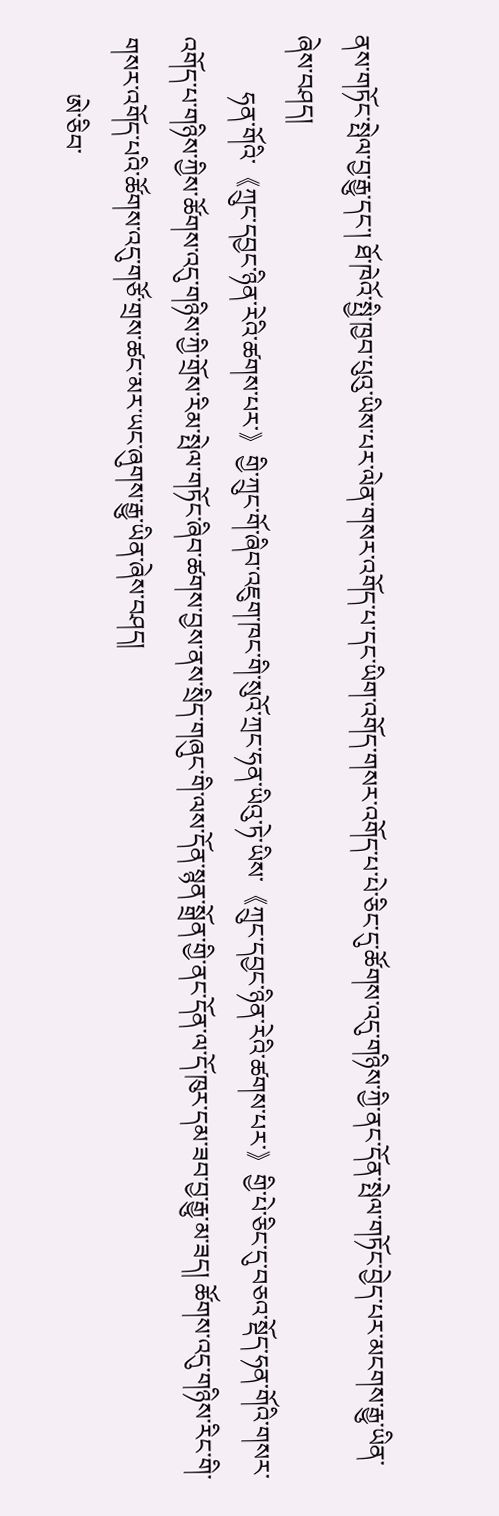ནས་གཏོང་སྤེལ་བྱ་རྒྱུ་དང་། ཐོ་ཁེའོ་སྤྱི་ཁྱབ་པུའུ་ཡིས་པར་ལེན་གསར་འགོད་པ་དང་ཡིག་འགོད་གསར་འགོད་པ་པེ་ཅིང་དུ་ཚོགས་འདུ་གཉིས་ཀྱི་ནང་དོན་སྤེལ་གཏོང་བྱེད་པར་མངགས་རྒྱུ་ཡིན་ཞེས་བཤད།
         ཧན་གོའི་《ཀྲུང་དབྱང་ཉིན་རེའི་ཚགས་པར་》གྱི་ཀྲུང་གོ་ཞིབ་འཇུག་ཁང་གི་སུའོ་ཀྲང་ཧན་ཡིའུ་ཏེ་ཡིས་《ཀྲུང་དབྱང་ཉིན་རེའི་ཚགས་པར་》གྱི་པེ་ཅིང་དུ་བཅའ་སྡོད་ཧན་གོའི་གསར་འགོད་པ་གཉིས་ཀྱིས་ཚོགས་འདུ་གཉིས་ཀྱི་གྲོས་རིམ་སྤེལ་གཏོང་ཞིབ་ཚགས་བྱས་ནས་སྲིད་གཞུང་གི་ལས་དོན་སྙན་སྒྲོན་གྱི་ནང་དོན་ལ་དོ་ཁུར་དམ་ཟབ་བྱ་རྒྱུ་མ་ཟད། ཚོགས་འདུ་གཉིས་རིང་གི་གསར་འགོད་པའི་ཚོགས་འདུ་གཙོ་གྲས་ཚང་མར་ཡང་ཞུགས་རྒྱུ་ཡིན་ཞེས་བཤད།
         ཨེ་ཅིབ་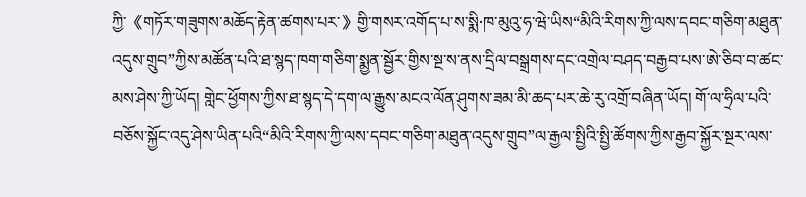ཀྱི་《གཏོར་གཟུགས་མཆོད་རྟེན་ཚགས་པར་》གྱི་གསར་འགོད་པ་ས་སྨི·ཁ་མུའུ་ཧ་ཝེ་ཡིས“མིའི་རིགས་ཀྱི་ལས་དབང་གཅིག་མཐུན་འདུས་གྲུབ”ཀྱིས་མཚོན་པའི་ཐ་སྙད་ཁག་གཅིག་སྨྱན་སྦྱོར་གྱིས་སྔ་ས་ནས་དྲིལ་བསྒྲགས་དང་འགྲེལ་བཤད་བརྒྱབ་པས་ཨེ་ཅིབ་བ་ཚང་མས་ཤེས་ཀྱི་ཡོད། གླེང་ཕྱོགས་ཀྱིས་ཐ་སྙད་དེ་དག་ལ་རྒྱུས་མངའ་ལོན་ཤུགས་ཟམ་མི་ཆད་པར་ཆེ་རུ་འགྲོ་བཞིན་ཡོད། གོ་ལ་ཧྲིལ་པའི་བཅོས་སྐྱོང་འདུ་ཤེས་ཡིན་པའི“མིའི་རིགས་ཀྱི་ལས་དབང་གཅིག་མཐུན་འདུས་གྲུབ”ལ་རྒྱལ་སྤྱིའི་སྤྱི་ཚོགས་ཀྱིས་རྒྱབ་སྐྱོར་སྔར་ལས་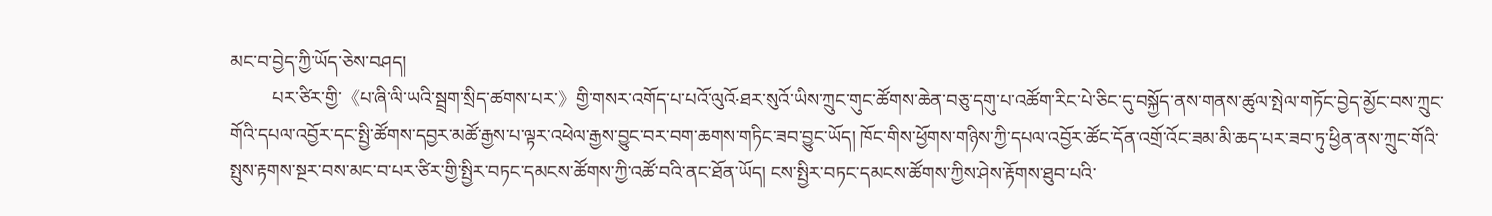མང་བ་བྱེད་ཀྱི་ཡོད་ཅེས་བཤད།
         པར་ཙིར་གྱི་《པ་ཞི་ལི་ཡའི་སྦྲག་སྲིད་ཚགས་པར་》གྱི་གསར་འགོད་པ་པའོ་ལུའོ·ཐར་སུའོ་ཡིས་ཀྲུང་གུང་ཚོགས་ཆེན་བཅུ་དགུ་པ་འཚོག་རིང་པེ་ཅིང་དུ་བསྐྱོད་ནས་གནས་ཚུལ་སྤེལ་གཏོང་བྱེད་མྱོང་བས་ཀྲུང་གོའི་དཔལ་འབྱོར་དང་སྤྱི་ཚོགས་དབྱར་མཚོ་རྒྱས་པ་ལྟར་འཕེལ་རྒྱས་བྱུང་བར་བག་ཆགས་གཏིང་ཟབ་བྱུང་ཡོད། ཁོང་གིས་ཕྱོགས་གཉིས་ཀྱི་དཔལ་འབྱོར་ཚོང་དོན་འགྲོ་འོང་ཟམ་མི་ཆད་པར་ཟབ་ཏུ་ཕྱིན་ནས་ཀྲུང་གོའི་སྤུས་རྟགས་སྔར་བས་མང་བ་པར་ཙིར་གྱི་སྤྱིར་བཏང་དམངས་ཚོགས་ཀྱི་འཚོ་བའི་ནང་ཐོན་ཡོད། ངས་སྤྱིར་བཏང་དམངས་ཚོགས་ཀྱིས་ཤེས་རྟོགས་ཐུབ་པའི་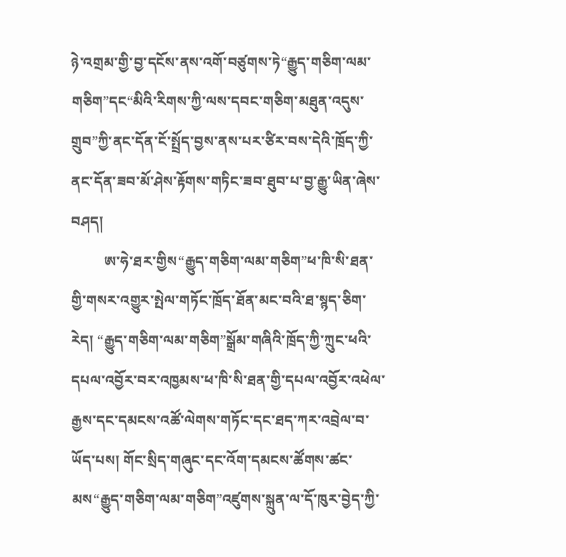ཉེ་འགྲམ་གྱི་བྱ་དངོས་ནས་འགོ་བཙུགས་ཏེ“རྒྱུད་གཅིག་ལམ་གཅིག”དང“མིའི་རིགས་ཀྱི་ལས་དབང་གཅིག་མཐུན་འདུས་གྲུབ”ཀྱི་ནང་དོན་ངོ་སྤྲོད་བྱས་ནས་པར་ཙིར་བས་དེའི་ཁྲོད་ཀྱི་ནང་དོན་ཟབ་མོ་ཤེས་རྟོགས་གཏིང་ཟབ་ཐུབ་པ་བྱ་རྒྱུ་ཡིན་ཞེས་བཤད།
         ཨ་ཧེ་ཐར་གྱིས“རྒྱུད་གཅིག་ལམ་གཅིག”ཕ་ཁི་སི་ཐན་གྱི་གསར་འགྱུར་སྤེལ་གཏོང་ཁྲོད་ཐོན་མང་བའི་ཐ་སྙད་ཅིག་རེད། “རྒྱུད་གཅིག་ལམ་གཅིག”སྒྲོམ་གཞིའི་ཁྲོད་ཀྱི་ཀྲུང་ཕའི་དཔལ་འབྱོར་བར་འཁྱམས་ཕ་ཁི་སི་ཐན་གྱི་དཔལ་འབྱོར་འཕེལ་རྒྱས་དང་དམངས་འཚོ་ལེགས་གཏོང་དང་ཐད་ཀར་འབྲེལ་བ་ཡོད་པས། གོང་སྲིད་གཞུང་དང་འོག་དམངས་ཚོགས་ཚང་མས“རྒྱུད་གཅིག་ལམ་གཅིག”འཛུགས་སྐྲུན་ལ་དོ་ཁུར་བྱེད་ཀྱི་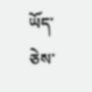ཡོད་ཅེས་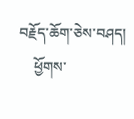བརྗོད་ཆོག་ཅེས་བཤད།
    ཕྱོགས་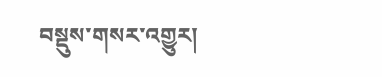བསྡུས་གསར་འགྱུར།